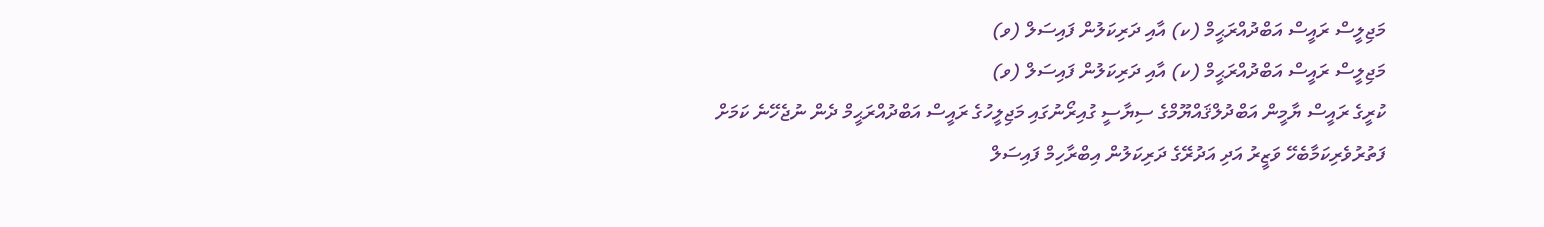މަޖިލީސް ރައީސް އަބްދުއްރަޙީމް (ކ) އާއި ދަރިކަލުން ފައިސަލް (ވ)
މަޖިލީސް ރައީސް އަބްދުއްރަޙީމް (ކ) އާއި ދަރިކަލުން ފައިސަލް (ވ)
ކުރީގެ ރައީސް ޔާމީން އަބްދުލްޤައްޔޫމްގެ ސިޔާސީ ގުއިރޯނުގައި މަޖިލީހުގެ ރައީސް އަބްދުއްރަޙީމް ދެން ނުޖެހޭނެ ކަމަށް ފަތުރުވެރިކަމާބެހޭ ވަޒީރު އަދި އަދުރޭގެ ދަރިކަލުން އިބްރާހިމް ފައިސަލް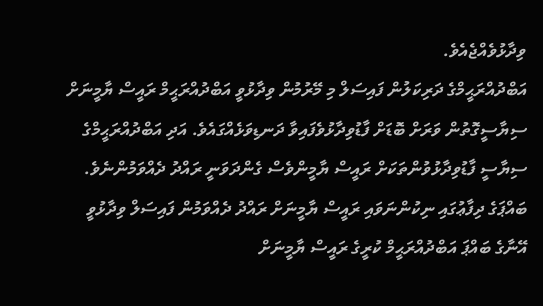ވިދާޅުވެއްޖެއެވެ.
އަބްދުއްރަޙީމްގެ ދަރިކަލުން ފައިސަލް މި މޭރުމުން ވިދާޅުވީ އަބްދުއްރަޙީމް ރައީސް ޔާމީނަށް ސިޔާސީގޮތުން ވަރަށް ބޮޑަށް ފާޑުވިދާޅުވެފައިވާ ދަނޑިވަޅެއްގައެވެ. އަދި އަބްދުއްރަޙީމްގެ ސިޔާސީ ފާޑުވިދާޅުވުންތަކަށް ރައީސް ޔާމީންވެސް ގެންދަވަނީ ރައްދު ދެއްވަމުންނެވެ.
ބައްޕަގެ ދިފާޢުގައި ނިކުންނަވައި ރައީސް ޔާމީނަށް ރައްދު ދެއްވަމުން ފައިސަލް ވިދާޅުވީ އޭނާގެ ބައްޕަ އަބްދުއްރަޙީމް ކުރީގެ ރައީސް ޔާމީނަށް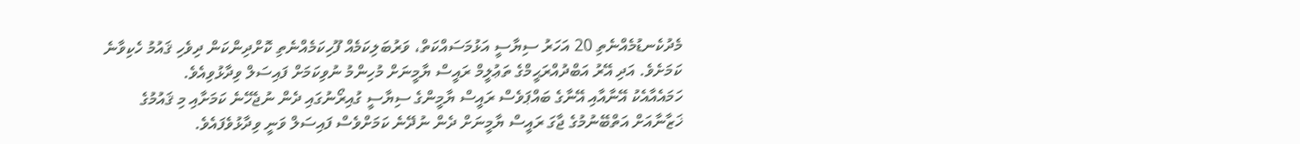މެދުކެނޑުމެއްނެތި 20 އަހަރު ސިޔާސީ އަޅުމަސައްކަތް، ވަރުބަލިކަމެއް ފޫހިކަމެއްނެތި ކޮށްދިންކަން ދިވެހި ޤައުމު ހެކިވާނެ ކަމަށެވެ. އަދި އޭރު އަބްދުއްރަޙީމްގެ ތަޢުލީމް ރައީސް ޔާމީނަށް މުހިންމު ނުވިކަމަށް ފައިސަލް ވިދާޅުވިއެވެ.
ހަމައެއާއެކު އޭނާއާއި އޭނާގެ ބައްޕަވެސް ރައީސް ޔާމީންގެ ސިޔާސީ ގުއިރޯނުގައި ދެން ނުޖެހޭނެ ކަމަށާއި މި ޤައުމުގެ ޚަޒާނާއަށް އަތްބޭނުމުގެ ޖާގަ ރައީސް ޔާމީނަށް ދެން ނުދޭނެ ކަމަށްވެސް ފައިސަލް ވަނީ ވިދާޅުވެފައެވެ.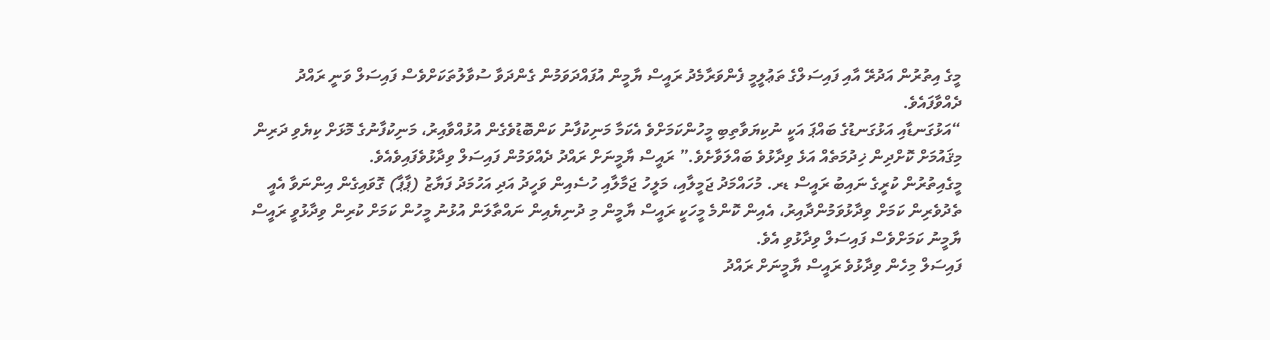މީގެ އިތުރުން އަދުރޭ އާއި ފައިސަލްގެ ތަޢުލީމީ ފެންވަރާމެދު ރައީސް ޔާމީން އުފައްދަވަމުން ގެންދަވާ ސުވާލުތަކަށްވެސް ފައިސަލް ވަނީ ރައްދު ދެއްވާފައެވެ.
“އަޅުގަނޑާއި އަޅުގަނޑުގެ ބައްޕަ އަކީ ނުކިޔަވާތިބި މީހުންކަމަށްވެ އެކަމާ މަނިކުފާނު ކަންބޮޑުވެގެން އުޅުއްވާއިރު، މަނިކުފާނުގެ މޮޅަށް ކިޔެވި ދަރިން މިޤައުމަށް ކޮށްދިން ޚިދުމަތެއް އަޅެ ވިދާޅުވެ ބައްލަވާށެވެ.” ރައީސް ޔާމީނަށް ރައްދު ދެއްވަމުން ފައިސަލް ވިދާޅުވެފައިވެއެވެ.
މީގެއިތުރުން ކުރީގެ ނައިބު ރައީސް ޑރ. މުހައްމަދު ޖަމީލާއި، މަލީހު ޖަމާލާއި ހުސެއިން ވަހީދު އަދި އަހުމަދު ފަޔާޒު (ޕާޕާ) ގޮވައިގެން އިންނަވާ އެއީ ތެދުވެރިން ކަމަށް ވިދާޅުވަމުންދާއިރު، އެއިން ކޮންމެ މީހަކީ ރައީސް ޔާމީން މި ދުނިޔެއިން ނައްތާލަން އުޅުނު މީހުން ކަމަށް ކުރިން ވިދާޅުވީ ރައީސް ޔާމީނު ކަމަށްވެސް ފައިސަލް ވިދާޅުވި އެވެ.
ފައިސަލް މިހެން ވިދާޅުވެ ރައީސް ޔާމީނަށް ރައްދު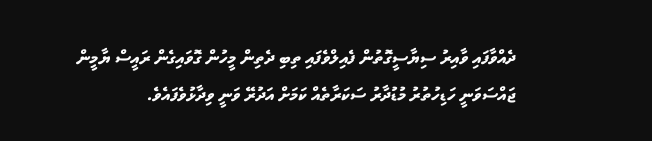ދެއްވާފައި ވާއިރު ސިޔާސީގޮތުން ފެއިލްވެފައި ތިބި ދެތިން މީހުން ގޮވައިގެން ރައީސް ޔާމީން ޖައްސަވަނީ ހަޑިހުތުރު މުޑުދާރު ސަކަރާތެއް ކަމަށް އަދުރޭ ވަނީ ވިދާޅުވެފައެވެ.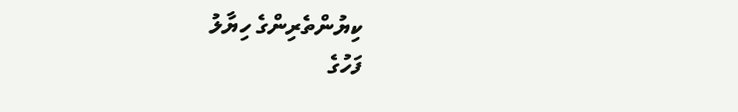ކިޔުންތެރިންގެ ހިޔާލު
ފަހުގެ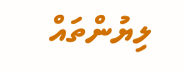ލިޔުންތައް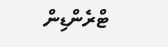ޓްރެންޑިން